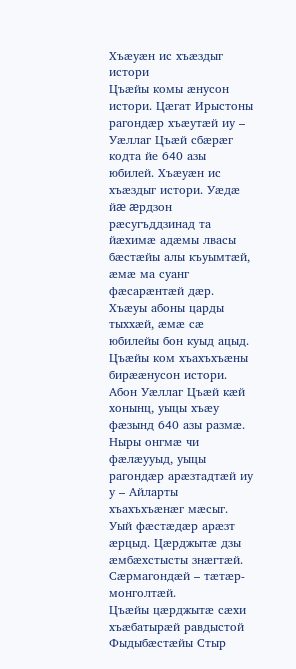Хъæуæн ис хъæздыг истори
Цъæйы комы æнусон истори. Цæгат Ирыстоны рагондæр хъæутæй иу – Уæллаг Цъæй сбæрæг кодта йе 640 азы юбилей. Хъæуæн ис хъæздыг истори. Уæдæ йæ æрдзон рæсугъддзинад та йæхимæ адæмы лвасы бæстæйы алы къуымтæй, æмæ ма суанг фæсарæнтæй дæр. Хъæуы абоны царды тыххæй, æмæ сæ юбилейы бон куыд ацыд.
Цъæйы ком хъахъхъæны бирææнусон истори. Абон Уæллаг Цъæй кæй хонынц, уыцы хъæу фæзынд 640 азы размæ. Ныры онгмæ чи фæлæууыд, уыцы рагондæр арæзтадтæй иу у – Айларты хъахъхъæнæг мæсыг. Уый фæстæдæр арæзт æрцыд. Цæрджытæ дзы æмбæхстысты знæгтæй. Сæрмагондæй – тæтæр-монголтæй.
Цъæйы цæрджытæ сæхи хъæбатырæй равдыстой Фыдыбæстæйы Стыр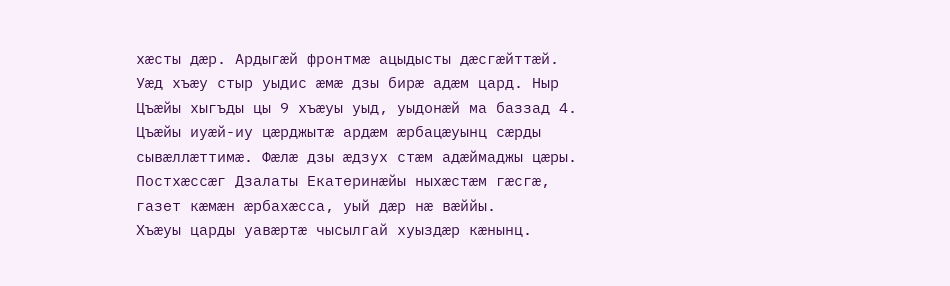хæсты дæр. Ардыгæй фронтмæ ацыдысты дæсгæйттæй. Уæд хъæу стыр уыдис æмæ дзы бирæ адæм цард. Ныр Цъæйы хыгъды цы 9 хъæуы уыд, уыдонæй ма баззад 4.
Цъæйы иуæй-иу цæрджытæ ардæм æрбацæуынц сæрды сывæллæттимæ. Фæлæ дзы æдзух стæм адæймаджы цæры. Постхæссæг Дзалаты Екатеринæйы ныхæстæм гæсгæ, газет кæмæн æрбахæсса, уый дæр нæ вæййы.
Хъæуы царды уавæртæ чысылгай хуыздæр кæнынц.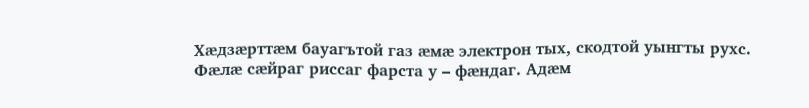Хæдзæрттæм бауагътой газ æмæ электрон тых, скодтой уынгты рухс. Фæлæ сæйраг риссаг фарста у – фæндаг. Адæм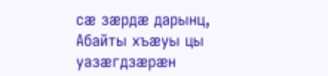сæ зæрдæ дарынц, Абайты хъæуы цы уазæгдзæрæн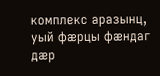комплекс аразынц, уый фæрцы фæндаг дæр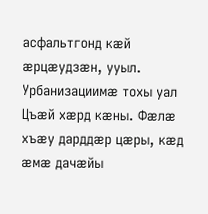асфальтгонд кæй æрцæудзæн, ууыл.
Урбанизациимæ тохы уал Цъæй хæрд кæны. Фæлæ хъæу дарддæр цæры, кæд æмæ дачæйы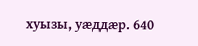хуызы, уæддæр. 640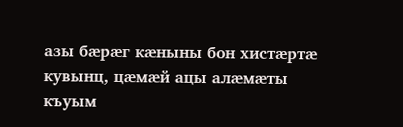азы бæрæг кæныны бон хистæртæ кувынц, цæмæй ацы алæмæты къуым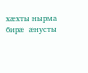хæхты нырма бирæ æнусты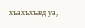хъахъхъæд уа,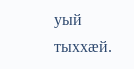уый тыххæй.